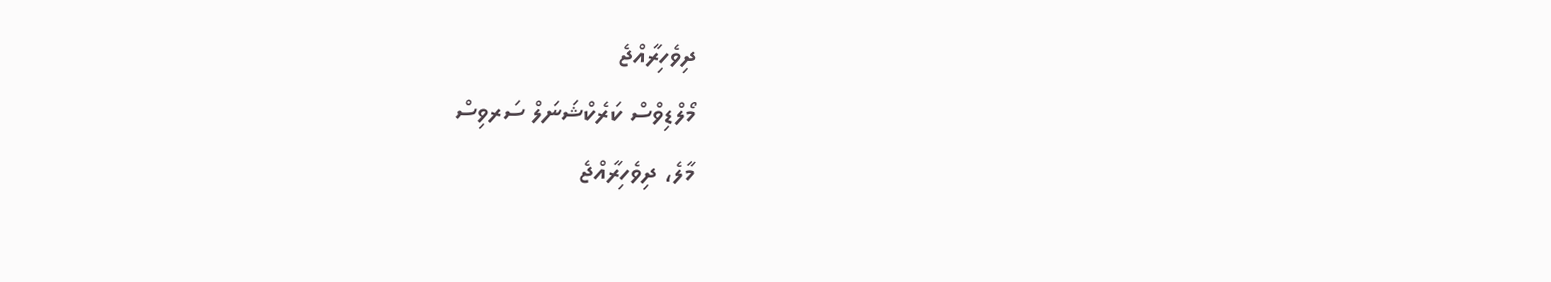ދިވެހިރާއްޖެ
މޯލްޑިވްސް ކަރެކްޝަނަލް ސަރވިސް
މާލެ، ދިވެހިރާއްޖެ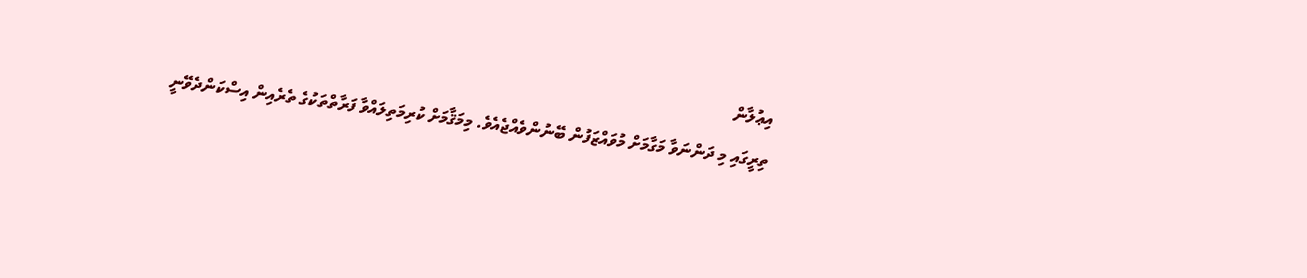އިޢުލާން
ތިރީގައި މި ދަންނަވާ މަގާމަށް މުވައްޒަފުން ބޭނުންވެއްޖެއެވެ. މިމަޤާމަށް ކުރިމަތިލައްވާ ފަރާތްތަކުގެ ތެރެއިން އިސްކަންދެވޭނީ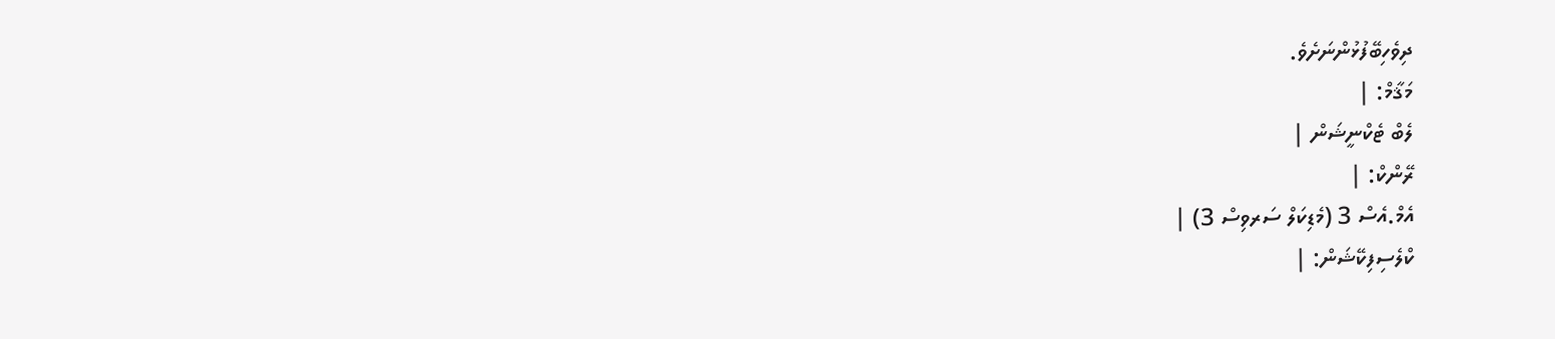ދިވެހިބޭފުޅުންނަށެވެ.
މަޤާމް: |
ލެބް ޓެކްނީޝަން |
ރޭންކް: |
އެމް.އެސް 3 (މެޑިކަލް ސަރވިސް 3) |
ކްލެސިފިކޭޝަން: |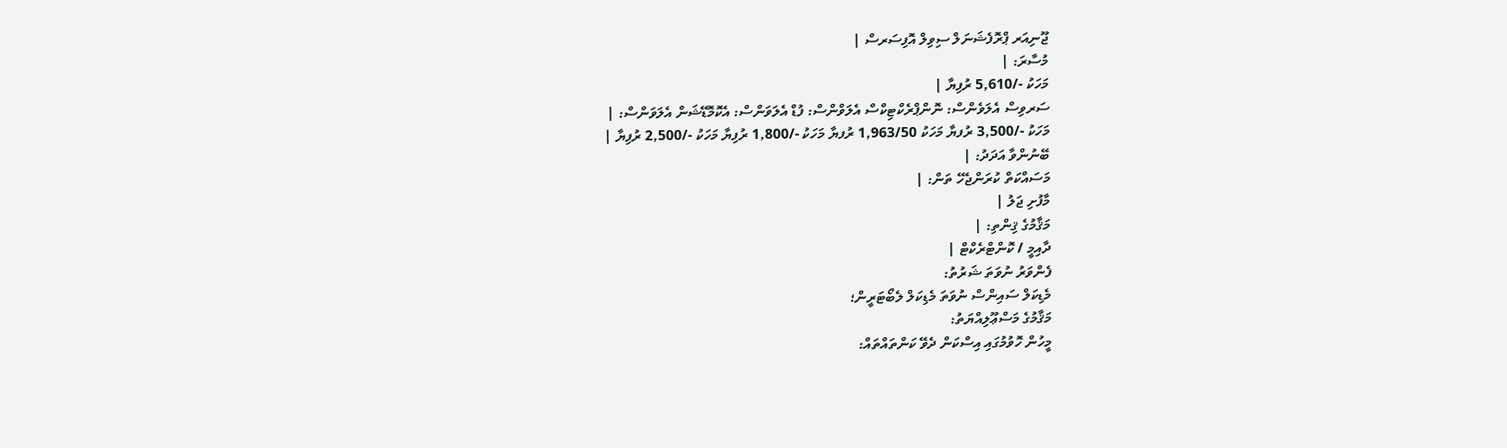ޖޫނިއަރ ޕްރޮފެޝަނަލް ސިވިލް އޮފިސަރސް |
މުސާރަ: |
މަހަކު -/5,610 ރުފިޔާ |
ސަރވިސް އެލަވެންސް: ނޮންޕްރެކްޓިކްސް އެލަވްންސް: ފުޑް އެލަވަންސް: އެކޮމޮޑޭޝަން އެލަވަންސް: |
މަހަކު -/3,500 ރުފޔާ މަހަކު 1,963/50 ރުފޔާ މަހަކު -/1,800 ރުފިޔާ މަހަކު -/2,500 ރުފިޔާ |
ބޭނުންވާ އަދަދު: |
މަސައްކަތް ކުރަންޖެހޭ ތަން: |
މާފުށި ޖަލު |
މަޤާމުގެ ޤިންތި: |
ދާއިމީ / ކޮންޓްރެކްޓް |
ފެންވަރު ނުވަތަ ޝަރުތު:
މެޑިކަލް ސައިންސް ނުވަތަ މެޑިކަލް ލެބޯޓަރީން؛
މަޤާމުގެ މަސްޢޫލިއްޔަތު:
މީހުން ހޮވުމުގައި އިސްކަން ދެވޭ ކަންތައްތައް: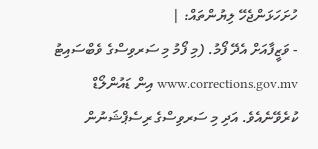ހުށަހަޅަންޖެހޭ ލިޔުންތައް: |
- ވަޒީފާއަށް އެދޭ ފޯމު. (މި ފޯމު މި ސަރވިސްގެ ވެބްސައިޓު www.corrections.gov.mv އިން ޑައުންލޯޑް ކުރެވޭނެއެވެ. އަދި މި ސަރވިސްގެ ރިސެޕްޝަނުން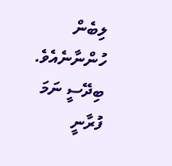ލިބެން ހުންނާނެއެވެ. ބިދޭސީ ނަމަ ފުރާނީ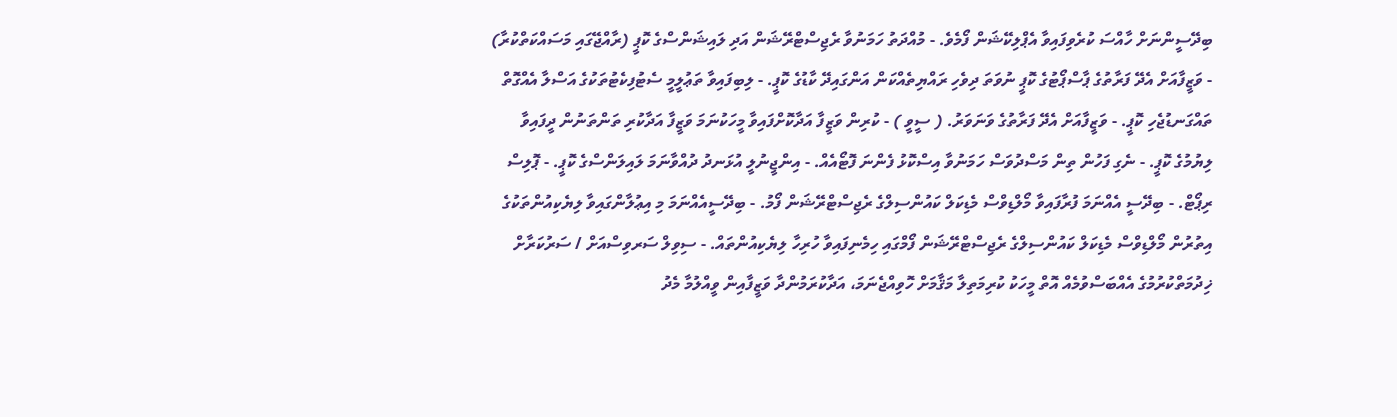ބިދޭސީންނަށް ހާއްސަ ކުރެވިފައިވާ އެޕްލިކޭޝަން ފޯމެވެ. - މުއްދަތު ހަމަނުވާ ރެޖިސްޓްރޭޝަން އަދި ލައިޝަންސްގެ ކޮޕީ (ރާއްޖޭގައި މަސައްކަތްކުރާ) - ވަޒީފާއަށް އެދޭ ފަރާތުގެ ޕާސްޕޯޓުގެ ކޮޕީ ނުވަތަ ދިވެހި ރައްޔިތެއްކަން އަންގައިދޭ ކާޑުގެ ކޮޕީ. - ލިބިފައިވާ ތަޢުލީމީ ސެޓުފިކެޓުތަކުގެ އަސްލާ އެއްގޮތް ތައްގަނޑުޖެހި ކޮޕީ. - ވަޒީފާއަށް އެދޭ ފަރާތުގެ ވަނަވަރު. ( ސީވީ ) - ކުރިން ވަޒީފާ އަދާކޮށްފައިވާ މީހަކުނަމަ ވަޒީފާ އަދާކުރި ތަންތަނުން ދީފައިވާ ލިޔުމުގެ ކޮޕީ. - ނެގި ފަހުން ތިން މަސްދުވަސް ހަމަނުވާ އިސްކޮޅު ފެންނަ ފޮޓޯއެއް. - އިންޖީނުލީ އުޅަނދު ދުއްވާނަމަ ލައިލަންސްގެ ކޮޕީ. - ޕޮލިސް ރިޕޯޓް. - ބިދޭސީ އެއްނަމަ ފުރާފައިވާ މޯލްޑިވްސް މެޑިކަލް ކައުންސިލްގެ ރެޖިސްޓްރޭޝަން ފޯމު. - ބިދޭސީއެއްނަމަ މި އިޢުލާންގައިވާ ލިޔެކިއުންތަކުގެ އިތުރުން މޯލްޑިވްސް މެޑިކަލް ކައުންސިލްގެ ރެޖިސްޓްރޭޝަން ފޯމްގައި ހިމެނިފައިވާ ހުރިހާ ލިޔެކިއުންތައް. - ސިވިލް ސަރވިސްއަށް / ސަރުކަރާށް ޚިދުމަތްކުރުމުގެ އެއްބަސްވުމެއް އޮތް މީހަކު ކުރިމަތިލާ މަޤާމަށް ހޮވިއްޖެނަމަ، އަދާކުރަމުންދާ ވަޒީފާއިން ވީއްލުމާ މެދު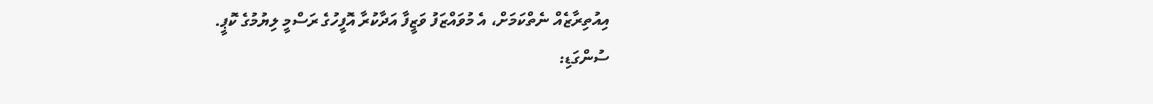އިއުތިރާޒެއް ނެތްކަމަށް، އެ މުވައްޒަފު ވަޒީފާ އަދާކުރާ އޮފީހުގެ ރަސްމީ ލިޔުމުގެ ކޮޕީ.
ސުންގަޑި: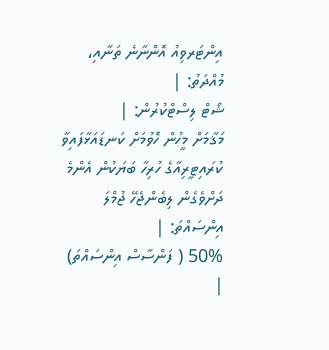އިންޓަރވިއު އޮންނާނެ ތަނާއި، މުއްދަތު: |
ޝޯޓް ލިސްޓްކުރުން: |
މަޤާމަށް މީހުން ހޮވުމަށް ކަނޑައަޅާފައިވާ ކުރައިޓީރިއާގެ ހުރިހާ ބަޔަކުން އެންމެ ދަށްވެގެން ލިބެންޖެހޭ ޖުމްލަ އިންސައްތަ: |
50% ( ފަންސާސް އިންސައްތަ) |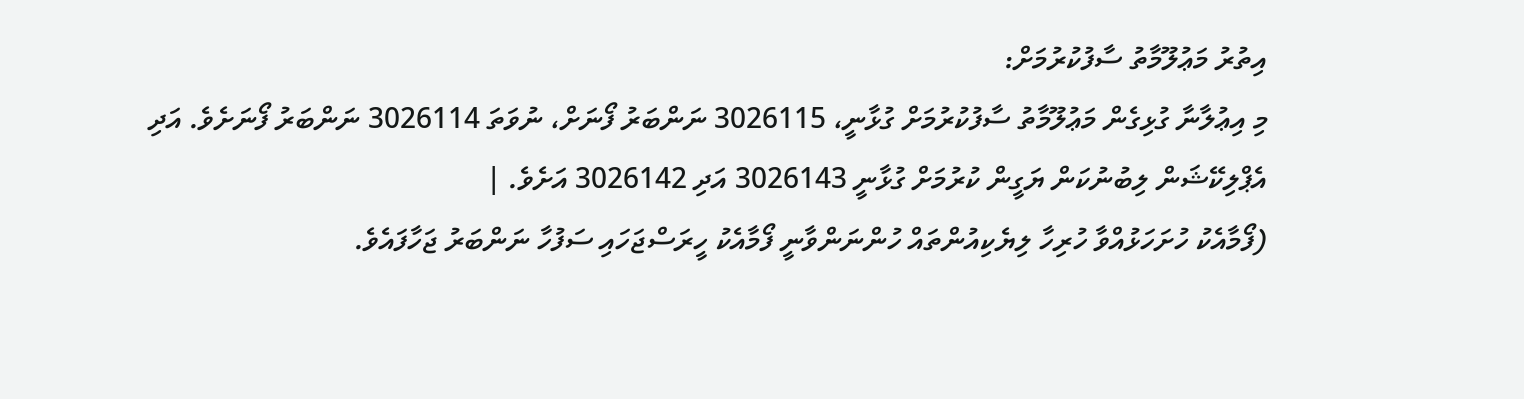އިތުރު މަޢުލޫމާތު ސާފުކުރުމަށް:
މި އިޢުލާނާ ގުޅިގެން މަޢުލޫމާތު ސާފުކުރުމަށް ގުޅާނީ، 3026115 ނަންބަރު ފޯނަށް، ނުވަތަ 3026114 ނަންބަރު ފޯނަށެވެ. އަދި އެޕްލިކޭޝަން ލިބުނުކަން ޔަގީން ކުރުމަށް ގުޅާނީ 3026143 އަދި 3026142 އަށެވެ. |
(ފޯމާއެކު ހުށަހަޅުއްވާ ހުރިހާ ލިޔެކިއުންތައް ހުންނަންވާނީ ފޯމާއެކު ހީރަސްޖަހައި ސަފުހާ ނަންބަރު ޖަހާފައެވެ.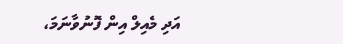އަދި މެއިލް އިން ފޮނުވާނަމަ،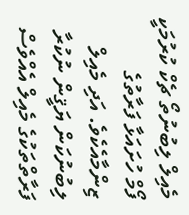މެއިލް ލިބުނުތޯ ޗެކް ކުރުމަކީ ފޯމް ހުށައަޅާ ފަރާތުގެ ޒިންމާއެކެވެ. އަދި މެއިލް ލިބުނުކަން ޔަޤީން ނުކުރާ ފަރާތްތަކުގެ މެއިލް އެއްވެސް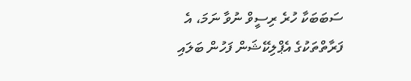ސަބަބަކާ ހުރެ ރިސީވް ނުވާ ނަމަ، އެ ފަރާތްތަކުގެ އެޕްލިކޭޝަން ފަހުން ބަލައި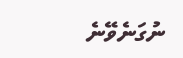ނުގަނެވޭނެ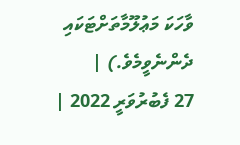ވާހަކަ މަޢުލޫމާތަށްޓަކައި ދެންނެވީމެވެ.) |
27 ފެބުރުވަރީ 2022 |